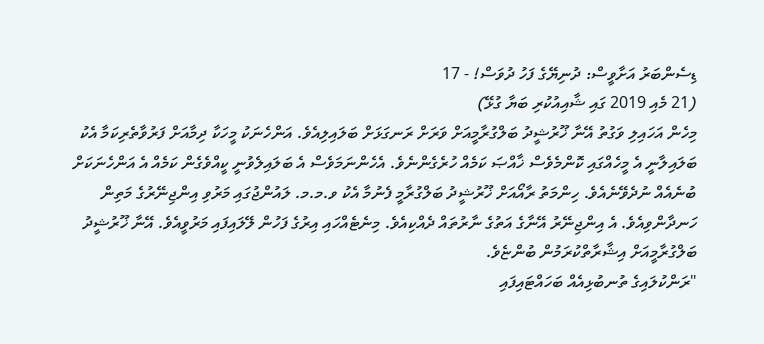ޑިސެންބަރު އަށާވީސް: ދުނިޔޭގެ ފަހު ދުވަސް! - 17
(21 މެއި 2019 ގައި ޝާއިއުކުރި ބަޔާ ގުޅޭ)
މިހެން އަހައިލި ވަގުތު އޭނާ ޚޫރުޝީދު ބަލްގުރާމީއަށް ވަރަށް ރަނގަޅަށް ބަލައިލިއެވެ. އަންހެނަކު މީހަކާ ދިމާއަށް ފަރުވާތެރިކަމާ އެކު ބަލައިލާނީ އެ މީހެއްގައި ކޮންމެވެސް ޚާއްޞަ ކަމެއް ހުރެގެންނެވެ. އެހެންނަމަވެސް އެ ބަލައިލެވުނީ ކީއްވެގެން ކަމެއް އެ އަންހެނަކަށް ބުނެއެއް ނުދެވޭނެއެވެ. ހިންމަތު ރާއޯއަށް ޚޫރުޝީދު ބަލްގުރާމީ ފެނުމާ އެކު ވ.މ.މ. ލައުންޖުގައި މަރުވި އިންޖިނޭރުގެ މަތިން ހަނދާންވިއެވެ. އެ އިންޖިނޭރު އޭނާގެ އަތުގެ ނާރުތައް ދެއްކިއެވެ. މިނެޓެއްހައި އިރުގެ ފަހުން ލޭލައިފައި މަރުވީއެވެ. އޭނާ ޚޫރުޝީދު ބަލްގުރާމީއަށް އިޝާރާތްކުރަމުން ބުންޏެވެ.
"ރަންކުލައިގެ ތުނބުޅިއެއް ބަހައްޓައިފައި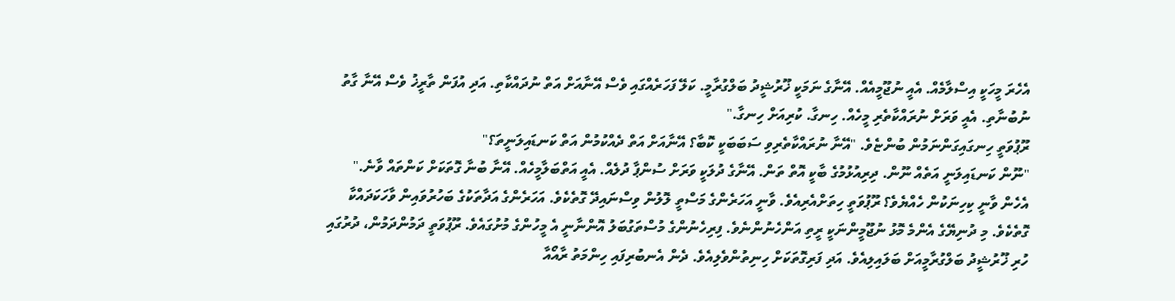އެހެރަ މީހަކީ އިސްލާމެއް. އެއީ ނުޖޫމީއެއް. އޭނާގެ ނަމަކީ ޚޫރުޝީދު ބަލްގުރާމީ. ކަލޭ ފަހަރެއްގައި ވެސް އޭނާއަށް އަތް ނުދައްކާތި. އަދި އުފަން ތާރީޚު ވެސް އޭނާ ގާތު ނުބުނާތި. އެއީ ވަރަށް ނުރައްކާތެރި މީހެއް. ހިނގާ. ކުރިއަށް ހިނގާ."
ރޫޕުވަތީ ހިނގައިގަންނަމުން ބުންޏެވެ. "އޭނާ ނުރައްކާތެރިވި ސަބަބަކީ ކޮބާ؟ އޭނާއަށް އަތް ދެއްކުމުން އަތް ކަނޑައިލަނީތަ؟"
"ނޫން ކަނޑައިލަނީ އަތެއް ނޫން. ދިރިއުޅުމުގެ ބާކީ އޮތް ތަން. އޭނާގެ ދުލަކީ ވަރަށް ސުންޕާ ދުލެއް. އެއީ އަތްބަލާމީހެއް. އޭނާ ބުނާ ގޮތަކަށް ކަންތައް ވާނެ."
އެހެން ވާނީ ކިހިނަކުން ހެއްޔެވެ؟ ރޫޕުވަތީ ހިތަށްއެރިއެވެ. ވާނީ އަހަރެންގެ މަސްތީ ލޮލުން ވިސްނައިދޭ ގޮތެކެވެ. އަހަރެންގެ އަދާތަކުގެ ބަހުރުވައިން ވާހަކަދައްކާ ގޮތެކެވެ. މި ދުނިޔޭގެ އެންމެ މޮޅު ނުޖޫމީންނަކީ ރީތި އަންހެނުންނެވެ. ފިރިހެނުންގެ މުސްތަގުބަލު އޮންނާނީ އެ މީހުންގެ މުށުގައެވެ. ރޫޕުވަތީ ދަމުންދަމުން، ދުރުގައި ހުރި ޚޫރުޝީދު ބަލްގުރާމީއަށް ބަލައިލިއެވެ. އަދި ފަރިގޮތަކަށް ހިނިތުންވެލިއެވެ. ދެން އެނބުރިފައި ހިންމަތު ރާއޯއާ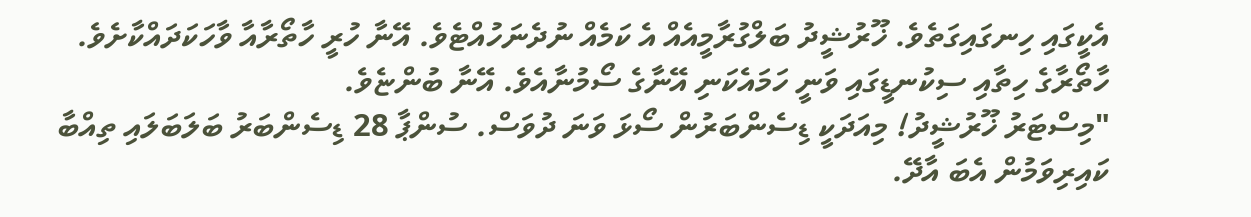އެކީގައި ހިނގައިގަތެވެ. ޚޫރުޝީދު ބަލްގުރާމީއެއް އެ ކަމެއް ނުދެނަހުއްޓެވެ. އޭނާ ހުރީ ހާތޯރާއާ ވާހަކަދައްކާށެވެ. ހާތޯރާގެ ހިތާއި ސިކުނޑީގައި ވަނީ ހަމައެކަނި އޭނާގެ ސޯމުނާއެވެ. އޭނާ ބުންޏެވެ.
"މިސްޓަރު ޚޫރުޝީދު! މިއަދަކީ ޑިސެންބަރުން ސޯޅަ ވަނަ ދުވަސް. ސުންޕާ 28 ޑިސެންބަރު ބަލަބަލައި ތިއްބާ ކައިރިވަމުން އެބަ އާދޭ.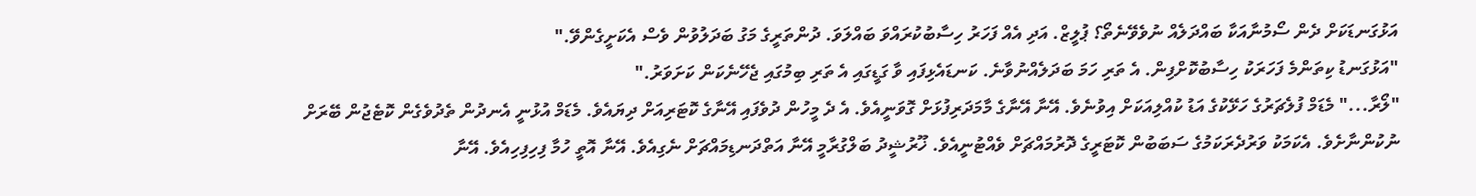އަޅުގަނޑަކަށް ދެން ސޯމުނާއަކާ ބައްދަލެއް ނުވެވޭނެތޯ؟ ޕުލީޒް. އަދި އެއް ފަހަރު ހިސާބުކުރައްވަ ބައްލަވަ. ދުންތަރީގެ މަގު ބަދަލުވުން ވެސް އެކަށީގެންވޭ."
"އަޅުގަނޑު ކިތަންމެ ފަހަރަކު ހިސާބުކޮށްފިން. އެ ތަރި ހަމަ ބަދަލެއްނުވާނެ. ކަނޑައެޅިފައި ވާ ގަޑީގައި އެ ތަރި ބިމުގައި ޖެހޭނެކަން ކަށަވަރު."
"ލޯރާ..." މެޑަމް ފުލެޗަރުގެ ހަޅޭކުގެ އަޑު ކުއްލިއަކަށް އިވުނެވެ. އޭނާ އޭނާގެ މާމަދަރިފުޅަށް ގޮވަނީއެވެ. އެ ދެ މީހުން ދުވެފައި އޭނާގެ ކޮޓަރިއަށް ދިޔައެވެ. މެޑަމް އުޅުނީ އެނދުން ތެދުވެގެން ކޮޓެޖުން ބޭރަށް ނުކުންނާށެވެ. އެކަމަކު ވަރުދެރަކަމުގެ ސަބަބުން ކޮޓަރީގެ ދޮރުމައްޗަށް ވެއްޓުނީއެވެ. ޚޫރުޝީދު ބަލްގުރާމީ އޭނާ އަތްދަނޑިމައްޗަށް ނެގިއެވެ. އޭނާ އޮތީ ހުމާ ފިހިފިހިއެވެ. އޭނާ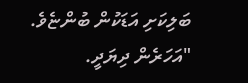ބަލިކަށި އަޑަކުން ބުންޏެވެ.
"އަހަރެން ދިޔަދީ.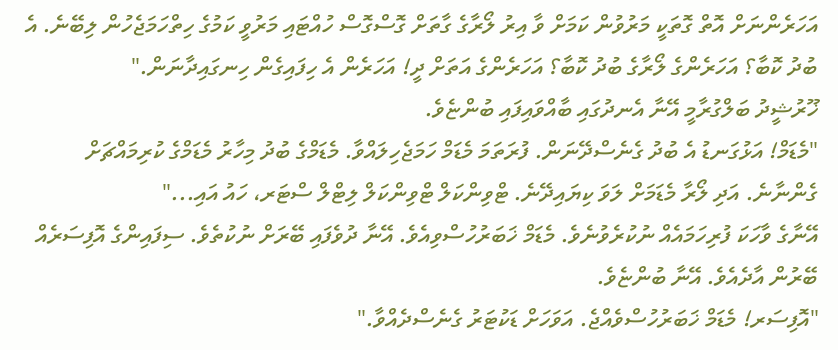އަހަރެންނަށް އޮތް ގޮތަކީ މަރުވުން ކަމަށް ވާ އިރު ލޯރާގެ ގާތަށް ގޮސްގޮސް ހުއްޓައި މަރުވީ ކަމުގެ ހިތްހަމަޖެހުން ލިބޭނެ. އެ ބުދު ކޮބާ؟ އަހަރެންގެ ލޯރާގެ ބުދު ކޮބާ؟ އަހަރެންގެ އަތަށް ދީ! އަހަރެން އެ ހިފައިގެން ހިނގައިދާނަން."
ޚޫރުޝީދު ބަލްގުރާމީ އޭނާ އެނދުގައި ބާއްވައިފައި ބުންޏެވެ.
"މެޑަމް! އަޅުގަނޑު އެ ބުދު ގެނެސްދޭނަން. ފުރަތަމަ މެޑަމް ހަމަޖެހިލައްވާ. މެޑަމްގެ ބުދު މިހާރު މެޑަމްގެ ކުރިމައްޗަށް ގެންނާނެ. އަދި ލޯރާ މެޑަމަށް ލަވަ ކިޔައިދޭނެ. ޓްވިންކަލް ޓްވިންކަލް ލިޓްލް ސްޓަރ، ހައު އައި..."
އޭނާގެ ވާހަކަ ފުރިހަމައެއް ނުކުރެވުނެވެ. މެޑަމް ޚަބަރުހުސްވިއެވެ. އޭނާ ދުވެފައި ބޭރަށް ނުކުތެވެ. ސިފައިންގެ އޮފިސަރެއް ބޭރުން އާދެއެވެ. އޭނާ ބުންޏެވެ.
"އޮފިސަރ! މެޑަމް ޚަބަރުހުސްވެއްޖެ. އަވަހަށް ޑަކުޓަރު ގެނެސްދެއްވާ."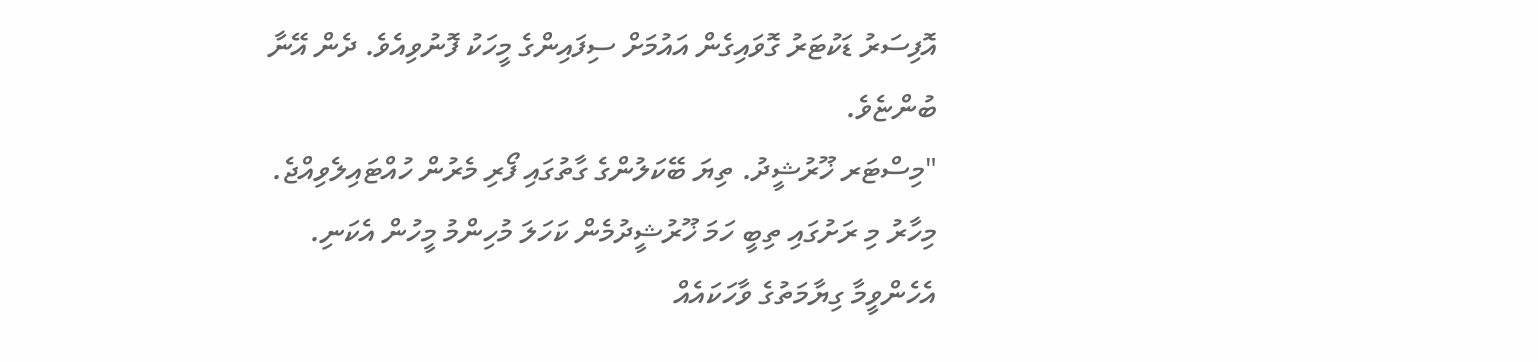އޮފިސަރު ޑަކުޓަރު ގޮވައިގެން އައުމަށް ސިފައިންގެ މީހަކު ފޮނުވިއެވެ. ދެން އޭނާ ބުންޏެވެ.
"މިސްޓަރ ޚޫރުޝީދު. ތިޔަ ބޭކަލުންގެ ގާތުގައި ފޯރި މެރުން ހުއްޓައިލެވިއްޖެ. މިހާރު މި ރަށުގައި ތިބީ ހަމަ ޚޫރުޝީދުމެން ކަހަލަ މުހިންމު މީހުން އެކަނި. އެހެންވީމާ ގިޔާމަތުގެ ވާހަކައެއް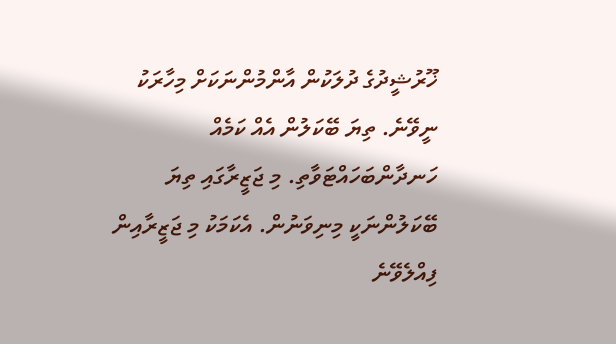ޚޫރުޝީދުގެ ދުލަކުން އާންމުންނަކަށް މިހާރަކު ނީވޭނެ. ތިޔަ ބޭކަލުން އެއް ކަމެއް ހަނދާންބަހައްޓަވާތި. މި ޖަޒީރާގައި ތިޔަ ބޭކަލުންނަކީ މިނިވަނުން. އެކަމަކު މި ޖަޒީރާއިން ފިއްލެވޭނެ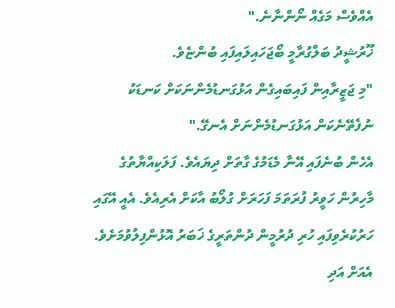އެއްވެސް މަގެއް ނޯންނާނެ."
ޚޫރުޝީދު ބަލްގުރާމީ ބޯޖަހައިލައިފައި ބުންޏެވެ.
"މި ޖަޒީރާއިން ފައިބައިގެން އަޅުގަނޑުމެންނަކަށް ކަނޑަކު ނުފެތޭނެކަން އަޅުގަނޑުމެންނަށް އެނގޭ."
އެހެން ބުނެފައި އޭނާ މެޑަމުގެ ގާތަށް ދިޔައެވެ. ފަލަކިއްޔާތުގެ މާހިރުން ހަވީރު ފުރަތަމަ ފަހަރަށް ގުލޯބު އާކަށް އެރިއެވެ. އެއީ އޭގައި ހަރުކުރެވިފައި ހުރި ދުރުމީން ދުންތަރީގެ ޚަބަރު އޮޅުންފިލުވުމަށެވެ. އެއަށް އަދި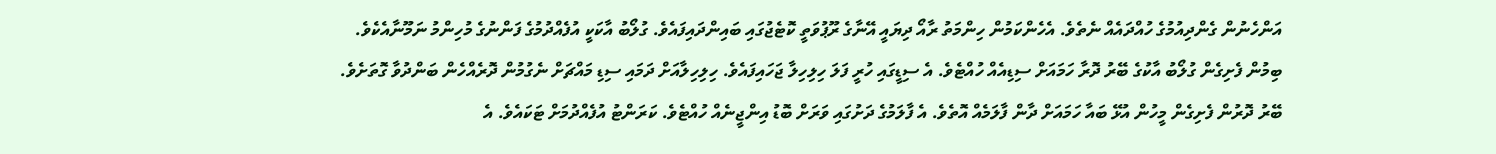އަންހެނުން ގެންދިއުމުގެ ހުއްދައެއް ނެތެވެ. އެހެންކަމުން ހިންމަތު ރާއޯ ދިޔައީ އޭނާގެ ރޫޕުވަތީ ކޮޓެޖުގައި ބައިންދައިފައެވެ. ގުލޯބު އާކަކީ އުފެއްދުމުގެ ފަންނުގެ މުހިންމު ނަމޫނާއެކެވެ. ބިމުން ފެށިގެން ގުލޯބު އާކުގެ ބޭރު ދޮރާ ހަމައަށް ސިޑިއެއް ހުއްޓެވެ. އެ ސިޑީގައި ހުރީ ފަލަ ހިލިހިލާ ޖަހައިފައެވެ. ހިލިހިލާއަށް ދަމައި ސިޑި މައްޗަށް ނެގުމުން ދޮރެއްހެން ބަންދުވާ ގޮތަށެވެ. ބޭރު ދޮރުން ފެށިގެން މީހުން އުޅޭ ބައާ ހަމައަށް ދާން ފާލަމެއް އޮތެވެ. އެ ފާލަމުގެ ދަށުގައި ވަރަށް ބޮޑު އިންޖީނެއް ހުއްޓެވެ. ކަރަންޓު އުފެއްދުމަށް ޓަކައެވެ. އެ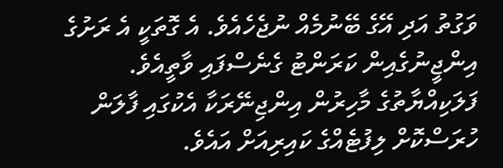ވަގުތު އަދި އޭގެ ބޭނުމެއް ނުޖެހެއެވެ. އެ ގޮތަކީ އެ ރަށުގެ އިންޖީނުގެއިން ކަރަންޓު ގެނެސްފައި ވާތީއެވެ.
ފަލަކިއްޔާތުގެ މާހިރުން އިންޖިނޭރަކާ އެކުގައި ފާލަން ހުރަސްކޮށް ލިފުޓެއްގެ ކައިރިއަށް އައެވެ.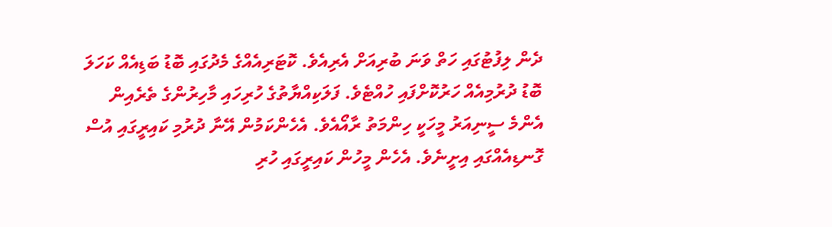ދެން ލިފުޓުގައި ހަތް ވަނަ ބުރިއަށް އެރިއެވެ. ކޮޓަރިއެއްގެ މެދުގައި ބޮޑު ބަޑިއެއް ކަހަލަ ބޮޑު ދުރުމިއެއް ހަރުކޮށްފައި ހުއްޓެވެ. ފަލަކިއްޔާތުގެ ހުރިހައި މާހިރުންގެ ތެރެއިން އެންމެ ސީނިއަރު މީހަކީ ހިންމަތު ރާއޯއެވެ. އެހެންކަމުން އޭނާ ދުރުމި ކައިރީގައި އުސް ގޮނޑިއެއްގައި އިށީނެވެ. އެހެން މީހުން ކައިރީގައި ހުރި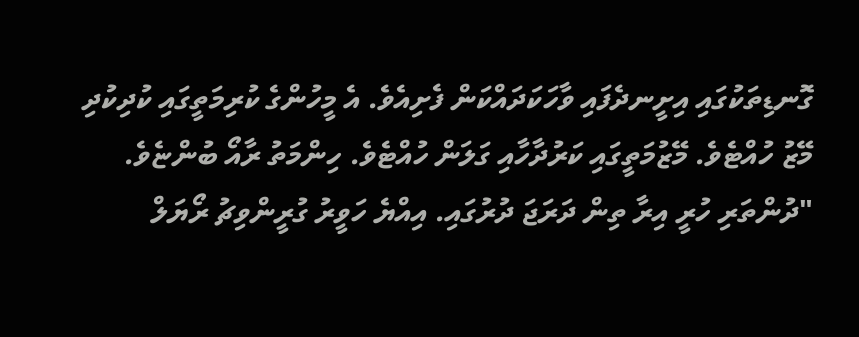ގޮނޑިތަކުގައި އިށީނދެފައި ވާހަކަދައްކަން ފެށިއެވެ. އެ މީހުންގެ ކުރިމަތީގައި ކުދިކުދި މޭޒު ހުއްޓެވެ. މޭޒުމަތީގައި ކަރުދާހާއި ގަލަން ހުއްޓެވެ. ހިންމަތު ރާއޯ ބުންޏެވެ.
"ދުންތަރި ހުރީ އިރާ ތިން ދަރަޖަ ދުރުގައި. އިއްޔެ ހަވީރު ގުރީންވިޗު ރޯޔަލް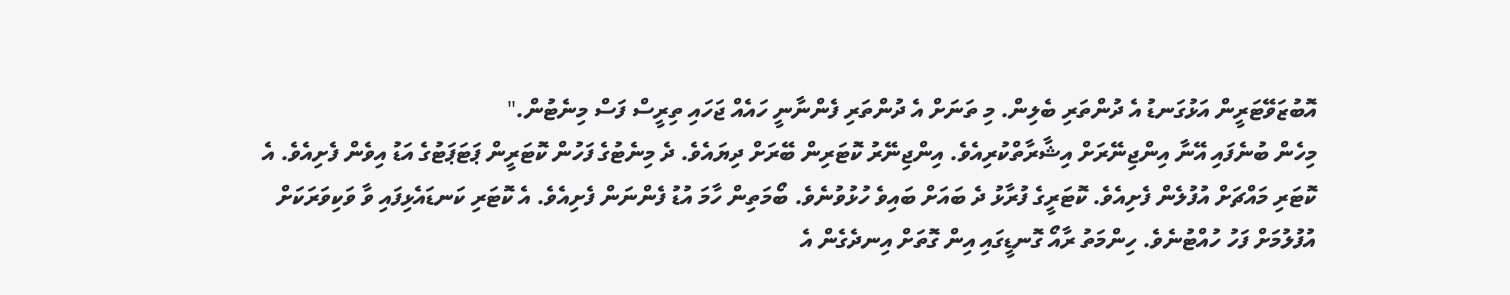އޮބުޒަވޭޓަރީން އަޅުގަނޑު އެ ދުންތަރި ބެލިން. މި ތަނަށް އެ ދުންތަރި ފެންނާނީ ހައެއް ޖަހައި ތިރީސް ފަސް މިނެޓުން."
މިހެން ބުނެފައި އޭނާ އިންޖިނޭރަށް އިޝާރާތްކުރިއެވެ. އިންޖިނޭރު ކޮޓަރިން ބޭރަށް ދިޔައެވެ. ދެ މިނެޓުގެ ފަހުން ކޮޓަރީން ޕަޓަޕަޓުގެ އަޑު އިވެން ފެށިއެވެ. އެ ކޮޓަރި މައްޗަށް އުފުލެން ފެށިއެވެ. ކޮޓަރީގެ ފުރާޅު ދެ ބައަށް ބައިވެ ހުޅުވުނެވެ. ބޯމަތިން ހާމަ އުޑު ފެންނަން ފެށިއެވެ. އެ ކޮޓަރި ކަނޑައެޅިފައި ވާ ވަކިވަރަކަށް އުފުލުމަށް ފަހު ހުއްޓުނެވެ. ހިންމަތު ރާއޯ ގޮނޑީގައި އިން ގޮތަށް އިނދެގެން އެ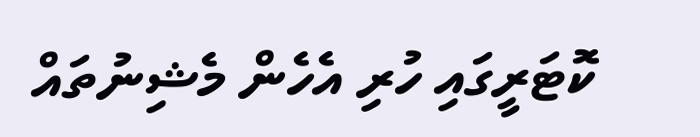ކޮޓަރީގައި ހުރި އެހެން މެޝިނުތައް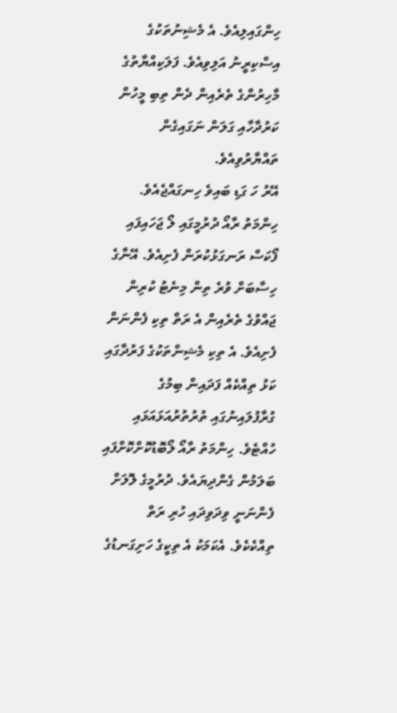ހިންގައިލިއެވެ. އެ މެޝިނުތަކުގެ އިސްކިރީނު އަލިވިއެވެ. ފަލަކިއްޔާތުގެ މާހިރުންގެ ތެރެއިން ދެން ތިބި މީހުން ކަރުދާހާއި ގަލަން ނަގައިގެން ތައްޔާރުވިއެވެ.
އޭރު ހަ ގަޑި ބައިވެ ހިނގައްޖެއެވެ. ހިންމަތު ރާއޯ ދުރުމީގައި ލޯ ޖަހައިފައި ފޯކަސް ރަނގަޅުކުރަން ފެށިއެވެ. އޭނާގެ ހިސާބަށް ވުރެ ތިން މިނެޓު ކުރިން ޖައްވުގެ ތެރެއިން އެ ރަތް ތިކި ފެންނަން ފެށިއެވެ. އެ ތިކި މެޝިންތަކުގެ ފަރުދާގައި ކަޅު ތިއްކެއް ފަދައިން ބިމުގެ ގުރާފުލައިނުގައި ތުރުތުރުއަޅައަޅައި ހުއްޓެވެ. ހިންމަތު ރާއޯ ލޯބޮޑުކޮށްކޮށްފައި ބަލަމުން ގެންދިޔައެވެ. ދުރުމީގެ ލޮލަށް ފެންނަނީ ވިދަވިދައި ހުރި ރަތް ތިއްކެކެވެ. އެކަމަކު އެ ތިކީގެ ހަށިގަނޑުގެ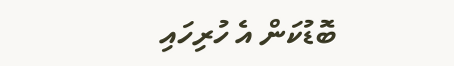ބޮޑުކަން އެ ހުރިހައި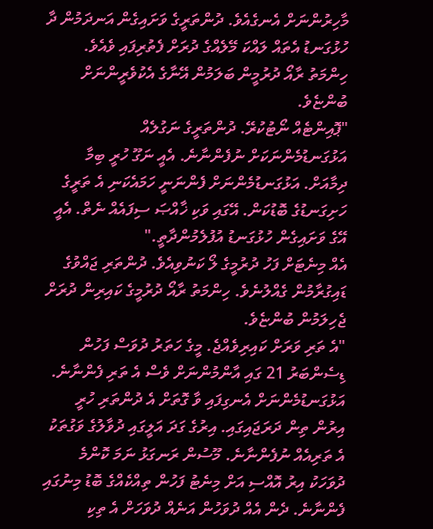މާހިރުންނަށް އެނގެއެވެ. ދުންތަރީގެ ވަށައިގެން އަނދަމުން ދާ ހުޅުގަނޑު އެތައް ލައްކަ މޭލެއްގެ ދުރަށް ފެތުރިފައި ވެއެވެ. ހިންމަތު ރާއޯ ދުރުމީން ބަލަމުން އޭނާގެ އެކުވެރީންނަށް ބުންޏެވެ.
"ޕޮއިންޓެއް ނޯޓުކުރޭ. ދުންތަރީގެ ނަގުލެއް އަޅުގަނޑުމެންނަކަށް ނުފެންނާނެ. އެއީ ނަގޫ ހުރީ ބިމާ ދިމާއަށް. އަޅުގަނޑުމެންނަށް ފެންނަނީ ހަމައެކަނި އެ ތަރީގެ ހަށިގަނޑުގެ ބޮޑުކަން. އޭގައި ވަކި ޚާއްޞަ ސިފައެއް ނެތް. އެއީ އޭގެ ވަށައިގެން ހުޅުގަނޑު އުފުލެމުންދާތީ."
އެއް މިނެޓަށް ފަހު ދުރުމީގެ ލޯ ކަނުވިއެވެ. ދުންތަރި ޖައްވުގެ ޑައިގުރާމުން ގެއްލުނެވެ. ހިންމަތު ރާއޯ ދުރުމީގެ ކައިރިން ދުރަށް ޖެހިލަމުން ބުންޏެވެ.
"އެ ތަރި ވަރަށް ކައިރިވެއްޖެ. މީގެ ހަތަރު ދުވަސް ފަހުން ޑިސެންބަރު 21 ގައި އާންމުންނަށް ވެސް އެ ތަރި ފެންނާނެ. އަޅުގަނޑުމެންނަށް އެނގިފައި ވާ ގޮތަށް އެ ދުންތަރި ހުރީ އިރުން ތިން ދަރަޖައިގައި. އިރުގެ ގަދަ އަލީގައި ދުވާލުގެ ވަގުތަކު އެ ތަރިއެއް ނުފެންނާނެ. މޫސުން ރަނގަޅު ނަމަ ކޮންމެ ދުވަހަކު އިރު އޮއްސި އަށް މިނެޓު ފަހުން ތިއްކެއްގެ ބޮޑު މިނުގައި ފެންނާނެ. ދެން އެއް ދުވަހުން އަނެއް ދުވަހަށް އެ ތިކި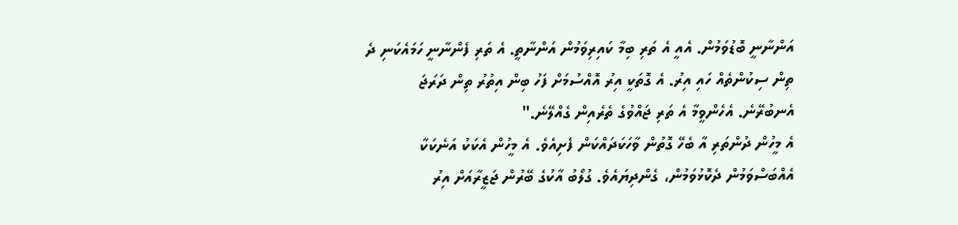އަންނާނީ ބޮޑުވަމުން. އެއީ އެ ތަރި ބިމާ ކައިރިވަމުން އަންނާތީ. އެ ތަރި ފެންނާނީ ހަމައެކަނި ދެ ތިން ސިކުންތެއް ހައި އިރު. އެ ގޮތަކީ އިރު އޮއްސުމަށް ފަހު ބިން އިތުރު ތިން ދަރަޖަ އެނބުރޭނެ. އެހެންވީމާ އެ ތަރި ޖައްވުގެ ތެރެއިން ގެއްލޭނެ."
އެ މީހުން ދުންތަރި އާ ބެހޭ ގޮތުން ވާހަކަދައްކަން ފެށިއެވެ. އެ މީހުން އެކަކު އަނެކަކާ އެއްބަސްވަމުން ދެކޮޅުވަމުން، ގެންދިޔައެވެ. ގުލޯބު އާކުގެ ބޭރުން ޖަޒީރާއަށް އިރު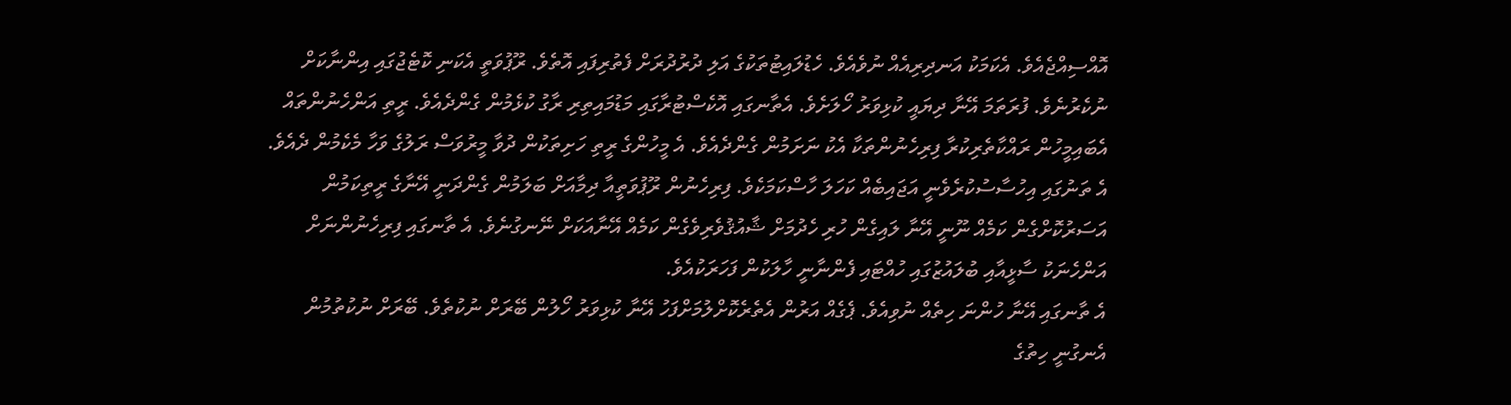އޮއްސިއްޖެއެވެ. އެކަމަކު އަނދިރިއެއް ނުވެއެވެ. ހެޑުލައިޓުތަކުގެ އަލި ދުރުދުރަށް ފެތުރިފައި އޮތެވެ. ރޫޕުވަތީ އެކަނި ކޮޓެޖުގައި އިންނާކަށް ނުކެރުނެވެ. ފުރަތަމަ އޭނާ ދިޔައީ ކުޅިވަރު ހޯލަށެވެ. އެތާނގައި އޮކެސްޓުރާގައި މަޑުމައިތިރި ރާގު ކުޅެމުން ގެންދެއެވެ. ރީތި އަންހެނުންތައް އެބައިމީހުން ރައްކާތެރިކުރާ ފިރިހެނުންތަކާ އެކު ނަށަމުން ގެންދެއެވެ. އެ މީހުންގެ ރީތި ހަށިތަކުން ދުވާ މީރުވަސް ރަލުގެ ވަހާ މެކެމުން ދެއެވެ. އެ ތަނުގައި އިހުސާސުކުރެވެނީ އަޖައިބެއް ކަހަލަ ހާސްކަމަކެވެ. ފިރިހެނުން ރޫޕުވަތީއާ ދިމާއަށް ބަލަމުން ގެންދަނީ އޭނާގެ ރީތިކަމުން އަސަރުކޮށްގެން ކަމެއް ނޫނީ އޭނާ ލައިގެން ހުރި ހެދުމަށް ޝާއުޤުވެރިވެގެން ކަމެއް އޭނާއަކަށް ނޭނގުނެވެ. އެ ތާނގައި ފިރިހެނުންނަށް އަންހެނަކު ސާޅީއާއި ބުލައުޒުގައި ހުއްޓައި ފެންނާނީ ހާލަކުން ފަހަރަކުއެވެ.
އެ ތާނގައި އޭނާ ހުންނަ ހިތެއް ނުވިއެވެ. ޕެގެއް އަރުން އެތެރެކޮށްލުމަށްފަހު އޭނާ ކުޅިވަރު ހޯލުން ބޭރަށް ނުކުތެވެ. ބޭރަށް ނުކުތުމުން އެނގުނީ ހިތުގެ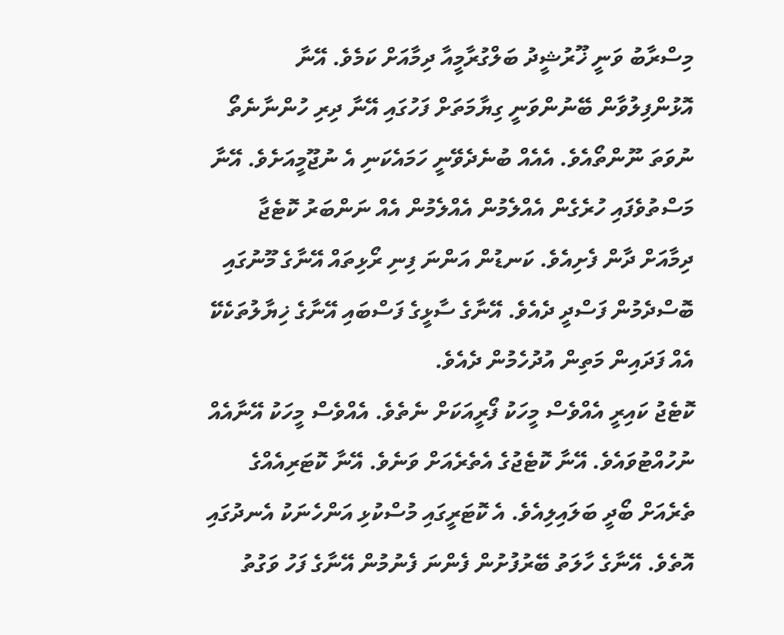މިސްރާބު ވަނީ ޚޫރުޝީދު ބަލްގުރާމީއާ ދިމާއަށް ކަމެވެ. އޭނާ އޮޅުންފިލުވާން ބޭނުންވަނީ ގިޔާމަތަށް ފަހުގައި އޭނާ ދިރި ހުންނާނެތޯ ނުވަތަ ނޫންތޯއެވެ. އެއެއް ބުނެދެވޭނީ ހަމައެކަނި އެ ނުޖޫމީއަށެވެ. އޭނާ މަސްތުވެފައި ހުރެގެން އެއްލެމުން އެއްލެމުން އެއް ނަންބަރު ކޮޓެޖާ ދިމާއަށް ދާން ފެށިއެވެ. ކަނޑުން އަންނަ ފިނި ރޯޅިތައް އޭނާގެ މޫނުގައި ބޮސްދެމުން ފަސްދީ ދެއެވެ. އޭނާގެ ސާޅީގެ ފަސްބައި އޭނާގެ ޚިޔާލުތަކެކޭ އެއް ފަދައިން މަތިން އުދުހެމުން ދެއެވެ.
ކޮޓެޖު ކައިރީ އެއްވެސް މީހަކު ފޯރީއަކަށް ނެތެވެ. އެއްވެސް މީހަކު އޭނާއެއް ނުހުއްޓުވައެވެ. އޭނާ ކޮޓެޖުގެ އެތެރެއަށް ވަނެވެ. އޭނާ ކޮޓަރިއެއްގެ ތެރެއަށް ބޯދީ ބަލައިލިއެވެ. އެ ކޮޓަރީގައި މުސްކުޅި އަންހެނަކު އެނދުގައި އޮތެވެ. އޭނާގެ ހާލަތު ބޭރުފުށުން ފެންނަ ފެނުމުން އޭނާގެ ފަހު ވަގުތު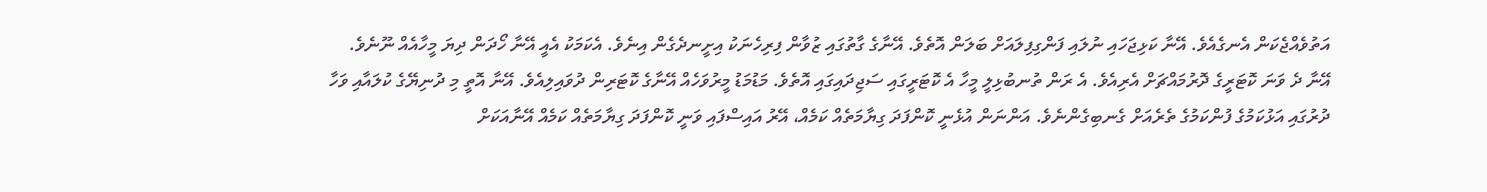އަތުވެއްޖެކަން އެނގެއެވެ. އޭނާ ކަޅިޖަހައި ނުލައި ފަންގިފިލައަށް ބަލަން އޮތެވެ. އޭނާގެ ގާތުގައި ޒުވާން ފިރިހެނަކު އިށީނދެގެން އިނެވެ. އެކަމަކު އެއީ އޭނާ ހޯދަން ދިޔަ މީހާއެއް ނޫނެވެ.
އޭނާ ދެ ވަނަ ކޮޓަރީގެ ދޮރުމައްޗަށް އެރިއެވެ. އެ ރަން ތުނބުޅިލީ މީހާ އެ ކޮޓަރީގައި ސަޖިދައިގައި އޮތެވެ. މަޑުމަޑު މީރުވަހެއް އޭނާގެ ކޮޓަރިން ދުވައިލިއެވެ. އޭނާ އޮތީ މި ދުނިޔޭގެ ކުލައާއި ވަހާ ދުރުގައި އަޅުކަމުގެ ފުންކަމުގެ ތެރެއަށް ގެނބިގެންނެވެ. އަންނަން އުޅެނީ ކޮންފަދަ ގިޔާމަތެއް ކަމެއް، އޭރު އައިސްފައި ވަނީ ކޮންފަދަ ގިޔާމަތެއް ކަމެއް އޭނާއަކަށް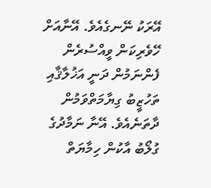އޭރަކު ނޭނގެއެވެ. އޭނާއަށް ހޭވެރިކަން ވީއްސުރެން ފެންނަމުން ދަނީ އަޚުލާޤާއި ތަހުޒީބު ގިޔާމަތްވަމުން ދާތަނެއެވެ. އޭނާ ނަމާދުގެ ގުލޯބު އާކުން ހިމާޔަތް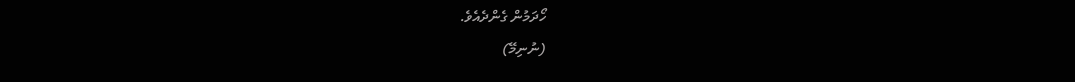ހޯދަމުން ގެންދެއެވެ.
(ނުނިމޭ)